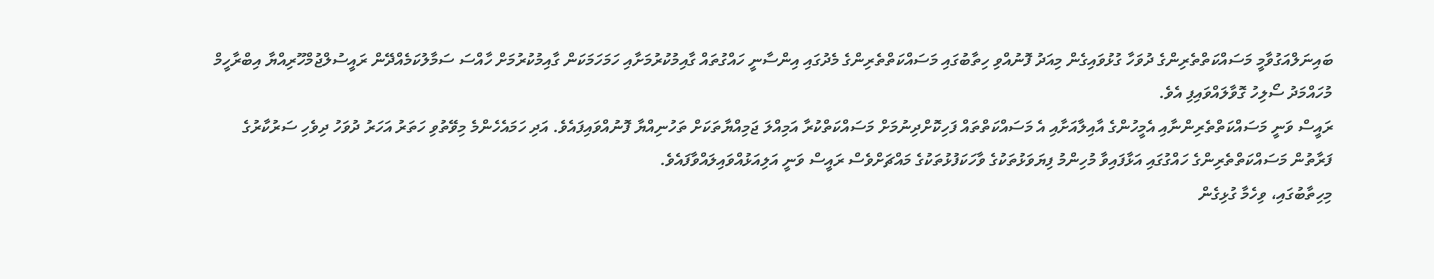ބައިނަލްއަގުވާމީ މަސައްކަތްތެރިންގެ ދުވަހާ ގުޅުވައިގެން މިއަދު ފޮނުއްވި ހިތާބުގައި މަސައްކަތްތެރިންގެ މެދުގައި އިންސާނީ ހައްގުތައް ގާއިމުކުރުމަށާއި ހަމަހަމަކަން ގާއިމުކުރުމަށް ހާއްސަ ސަމާލުކަމެއްދޭން ރައީސުލްޖުމްހޫރިއްޔާ އިބްރާހީމް މުހައްމަދު ސޯލިހު ގޮވާލައްވައިފި އެވެ.
ރައީސް ވަނީ މަސައްކަތްތެރިންނާއި އެމީހުންގެ އާއިލާއަށާއި އެ މަސައްކަތްތައް ފަހިކޮށްދިނުމަށް މަސައްކަތްކުރާ އަމިއްލަ ޖަމިއްޔާތަކަށް ތަހުނިއްޔާ ފޮނުއްވައިފައެވެ. އަދި ހަމައެހެންމެ މިވޭތުވި ހަތަރު އަހަރު ދުވަހު ދިވެހި ސަރުކާރުގެ ފަރާތުން މަސައްކަތްތެރިންގެ ހައްގުގައި އަޅާފައިވާ މުހިންމު ފިޔަވަޅުތަކުގެ ވާހަކަފުޅުތަކުގެ މައްޗަށްވެސް ރައީސް ވަނީ އަލިއަޅުއްވައިލައްވާފައެވެ.
މިހިތާބުގައި، ވިހެމާ ގުޅިގެން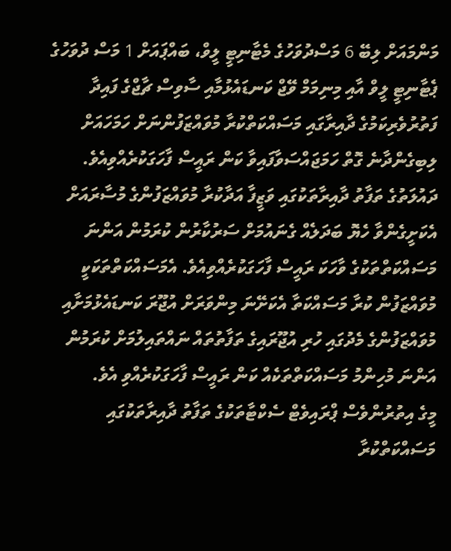މަންމައަށް ލިބޭ 6 މަސްދުވަހުގެ މެޓާނިޓީ ލީވް، ބައްޕައަށް 1 މަސް ދުވަހުގެ ޕެޓާނިޓީ ލީވް އާއި މިނިމަމް ވޭޖް ކަނޑައެޅުމާއި ސާވިސް ޗާޖްގެ ފައިދާ ފަތުރުވެރިކަމުގެ ދާއިރާގައި މަސައްކަތްކުރާ މުވައްޒަފުންނަށް ހަމަހައަށް ލިބިގެންދާނެ ގޮތް ހަމަޖައްސަވާފައިވާ ކަން ރައީސް ފާހަގަކުރެއްވިއެވެ.
ދައުލަތުގެ ތަފާތު ދާއިރާތަކުގައި ވަޒީފާ އަދާކުރާ މުވައްޒަފުންގެ މުސާރައަށް އެކަށީގެންވާ ހެޔޮ ބަދަލެއް ގެނައުމަށް ސަރުކާރުން ކުރަމުން އަންނަ މަސައްކަތްތަކުގެ ވާހަކަ ރައީސް ފާހަގަކުރެއްވިއެވެ. އެމަސައްކަތްތަކަކީ މުވައްޒަފުން ކުރާ މަސައްކަތާ އެކަށޭނަ މިންވަރަށް އުޖޫރަ ކަނޑައެޅުމަށާއި މުވައްޒަފުންގެ މެދުގައި ހުރި އުޖޫރައިގެ ތަފާތުތައް ނައްތައިލުމަށް ކުރަމުން އަންނަ މުހިންމު މަސައްކަތްތަކެއް ކަން ރައީސް ފާހަގަކުރެއްވި އެވެ.
މީގެ އިތުރުންވެސް ޕްރައިވެޓް ސެކްޓާތަކުގެ ތަފާތު ދާއިރާތަކުގައި މަސައްކަތްކުރާ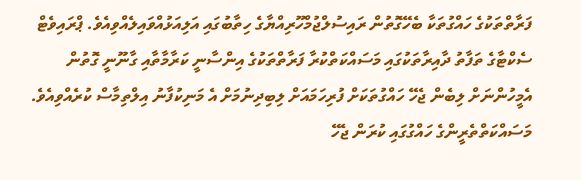ފަރާތްތަކުގެ ހައްގުތަކާ ބެހޭގޮތުން ރައިސުލްޖުމްހޫރިއްޔާގެ ހިތާބުގައި އަލިއަޅުއްވައިލެއްވިއެވެ. ޕްރައިވެޓް ސެކްޓާގެ ތަފާތު ދާއިރާތަކުގައި މަސައްކަތްކުރާ ފަރާތްތަކުގެ އިންސާނީ ކަރާމާތާއި ގާނޫނީ ގޮތުން އެމީހުންނަށް ލިބެން ޖެހޭ ހައްގުތަކަށް ފުރިހަމައަށް ލިބިދިނުމަށް އެ މަނިކުފާނު އިލްތިމާސް ކުރެއްވިއެވެ.
މަސައްކަތްތެރީންގެ ހައްގުގައި ކުރަން ޖެހޭ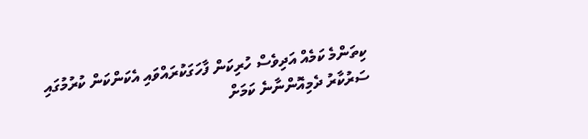ކިތަންމެ ކަމެއް އަދިވެސް ހުރިކަން ފާހަގަކުރައްވައި އެކަންކަން ކުރުމުގައި ސަރުކާރު ދެމިއޮންނާނެ ކަމަށް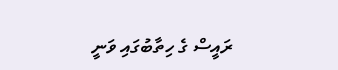ރައީސް ގެ ހިތާބުގައި ވަނީ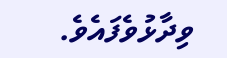ވިދާޅުވެފައެވެ.